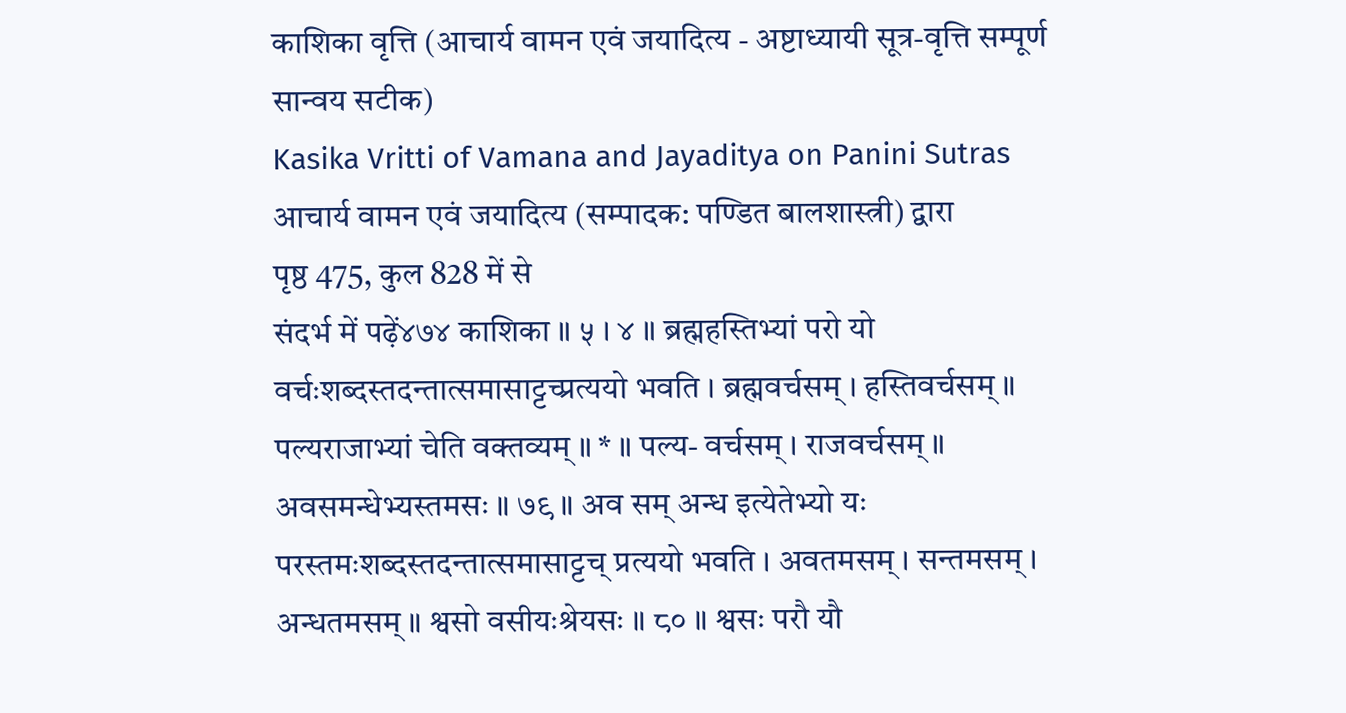काशिका वृत्ति (आचार्य वामन एवं जयादित्य - अष्टाध्यायी सूत्र-वृत्ति सम्पूर्ण सान्वय सटीक)
Kasika Vritti of Vamana and Jayaditya on Panini Sutras
आचार्य वामन एवं जयादित्य (सम्पादक: पण्डित बालशास्त्री) द्वारा
पृष्ठ 475, कुल 828 में से
संदर्भ में पढ़ें४७४ काशिका ॥ ५ । ४ ॥ ब्रह्महस्तिभ्यां परो यो वर्चःशब्दस्तदन्तात्समासाट्टच्प्रत्ययो भवति । ब्रह्मवर्चसम् । हस्तिवर्चसम् ॥ पल्यराजाभ्यां चेति वक्तव्यम् ॥ * ॥ पल्य- वर्चसम् । राजवर्चसम् ॥ अवसमन्धेभ्यस्तमसः ॥ ७९ ॥ अव सम् अन्ध इत्येतेभ्यो यः परस्तमःशब्दस्तदन्तात्समासाट्टच् प्रत्ययो भवति । अवतमसम् । सन्तमसम् । अन्धतमसम् ॥ श्वसो वसीयःश्रेयसः ॥ ८० ॥ श्वसः परौ यौ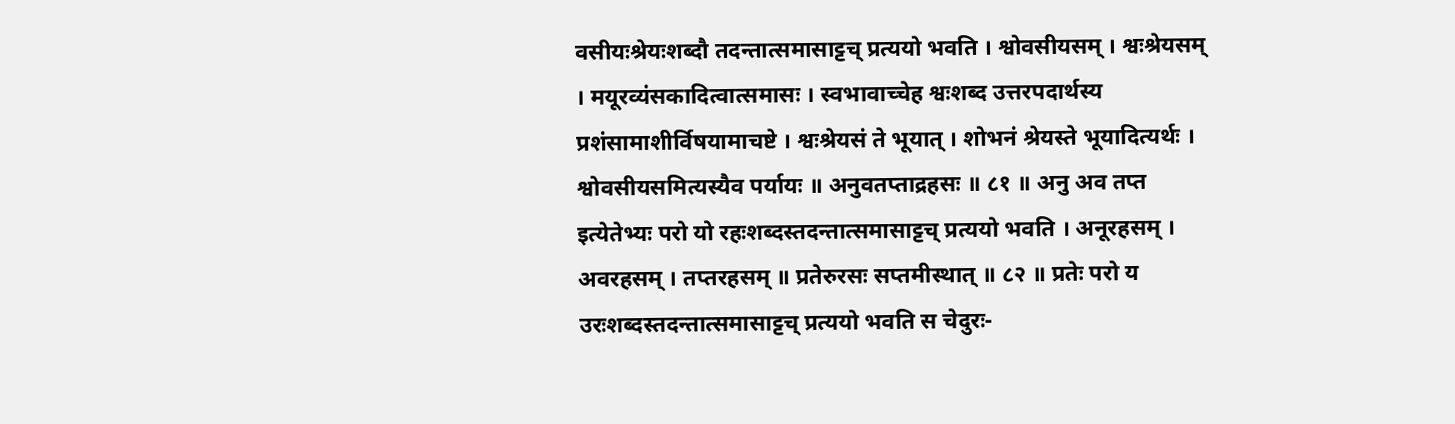वसीयःश्रेयःशब्दौ तदन्तात्समासाट्टच् प्रत्ययो भवति । श्वोवसीयसम् । श्वःश्रेयसम् । मयूरव्यंसकादित्वात्समासः । स्वभावाच्चेह श्वःशब्द उत्तरपदार्थस्य प्रशंसामाशीर्विषयामाचष्टे । श्वःश्रेयसं ते भूयात् । शोभनं श्रेयस्ते भूयादित्यर्थः । श्वोवसीयसमित्यस्यैव पर्यायः ॥ अनुवतप्ताद्रहसः ॥ ८१ ॥ अनु अव तप्त इत्येतेभ्यः परो यो रहःशब्दस्तदन्तात्समासाट्टच् प्रत्ययो भवति । अनूरहसम् । अवरहसम् । तप्तरहसम् ॥ प्रतेरुरसः सप्तमीस्थात् ॥ ८२ ॥ प्रतेः परो य उरःशब्दस्तदन्तात्समासाट्टच् प्रत्ययो भवति स चेदुरः-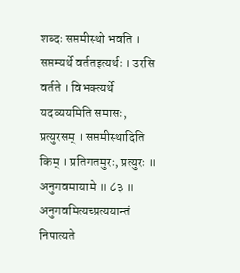शब्दः सप्तमीस्थो भवति । सप्तम्यर्थे वर्ततइत्यर्थः । उरसि वर्तते । विभक्त्यर्थे यदव्ययमिति समासः, प्रत्युरसम् । सप्तमीस्थादिति किम् । प्रतिगतमुरः, प्रत्युरः ॥ अनुगवमायामे ॥ ८३ ॥ अनुगवमित्यच्प्रत्ययान्तं निपात्यते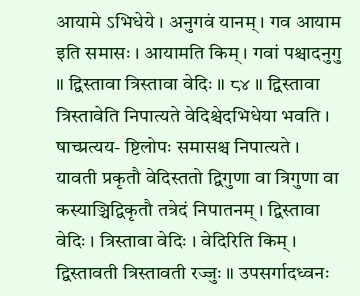आयामे ऽभिधेये । अनुगवं यानम् । गव आयाम इति समासः । आयामति किम् । गवां पश्चादनुगु ॥ द्विस्तावा त्रिस्तावा वेदिः ॥ ८४ ॥ द्विस्तावा त्रिस्तावेति निपात्यते वेदिश्चेदभिधेया भवति । षाच्प्रत्यय- ष्टिलोपः समासश्च निपात्यते । यावती प्रकृतौ वेदिस्ततो द्विगुणा वा त्रिगुणा वा कस्याञ्चिद्विकृतौ तत्रेदं निपातनम् । द्विस्तावा वेदिः । त्रिस्तावा वेदिः । वेदिरिति किम् । द्विस्तावती त्रिस्तावती रज्जुः ॥ उपसर्गादध्वनः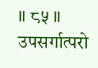॥ ८५ ॥ उपसर्गात्परो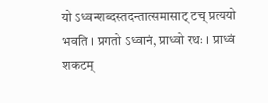यो ऽध्वन्शब्दस्तदन्तात्समासाट् टच् प्रत्ययो भवति । प्रगतो ऽध्वानं, प्राध्वो रथः । प्राध्वं शकटम्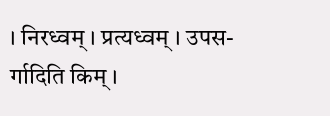। निरध्वम् । प्रत्यध्वम् । उपस- र्गादिति किम् ।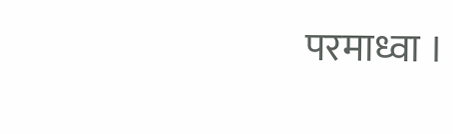परमाध्वा ।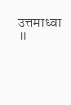उत्तमाध्वा ॥